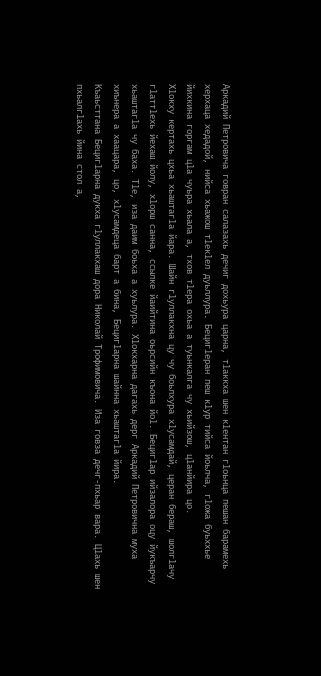Аркадий Петровича говран салазахь дечиг дохьура царна, тӏаккха шен кӏентан гӏоьнца пешан барамехь херхаца хедадой, нийса хьажош тӏекӏел дуьллура. Бецигӏеран пеш кӏур тийса йоьлча, гӏожа буьххье йихкина горгам цӏа чуьра хьала а, тхов тӏера охьа а туьнкалга чу хьийзош, цӏанйира цо.
Хӏокху кертахь цхьа хьаштагӏа йара. Шайн гӏуллакхна цу чу боьлхура хӏусамдай, церан бераш, шолгӏачу гӏаттӏехь йехаш йолу, хӏорш санна, ссылке йаийтина оьрсийн къона йоӏ. Бецигӏар ийзалора оцу йукъарчу хьаштагӏа чу баха. Тӏе, иза даим боьха а хуьлура. Хӏокхарна дагахь дерг Аркадий Петровична муха хиънера а хаацара, цо, хӏусамдеца барт а бина, Бецигӏарна шайнна хьаштагӏа йира.
Къаьсттана Бецигӏарна дукха гӏуллакхаш дора Николай Трофимовича. Иза говза дечг-пхьар вара. Цӏахь шен пхьалгӏахь йина стол а,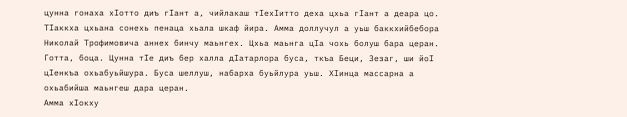цунна гонаха хӏотто диъ гӏант а, чийлакаш тӏехӏитто деха цхьа гӏант а деара цо. Тӏаккха цхьана сонехь пенаца хьала шкаф йира. Амма доллучул а уьш баккхийбебора Николай Трофимовича аннех бинчу маьнгех. Цхьа маьнга цӏа чохь болуш бара церан. Готта, боца. Цунна тӏе диъ бер халла дӏатарлора буса, ткъа Беци, Зезаг, ши йоӏ цӏенкъа охьабуьйшура. Буса шеллуш, набарха буьйлура уьш. Хӏинца массарна а охьабийша маьнгеш дара церан.
Амма хӏокху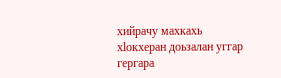хийрачу махкахь хӏокхеран доьзалан уггар гергара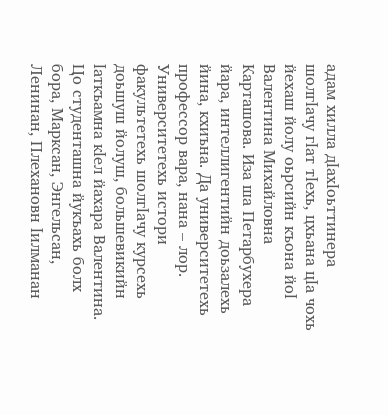адам хилла дӏахӏоьттинера шолгӏачу гӏат тӏехь, цхьана цӏа чохь йехаш йолу оьрсийн къона йоӏ Валентина Михайловна Карташова. Иза ша Петарбухера йара, интеллигентийн доьзалехь йина, кхиъна. Да университетехь профессор вара, нана – лор. Университетехь истори факультетехь шолгӏачу курсехь доьшуш йолуш, большевикийн ӏаткъамна кӏел йахара Валентина. Цо студенташна йукъахь болх бора, Марксан, Энгельсан, Ленинан, Плехановн ӏилманан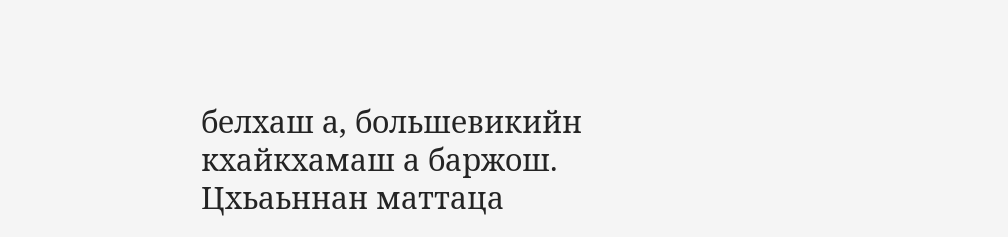белхаш а, большевикийн кхайкхамаш а баржош. Цхьаьннан маттаца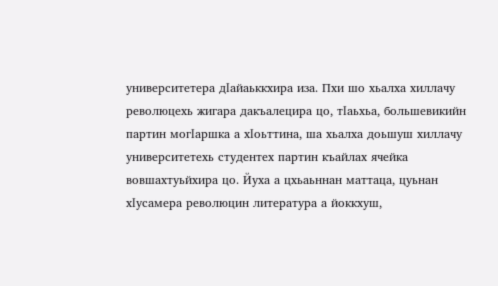университетера дӏайаьккхира иза. Пхи шо хьалха хиллачу революцехь жигара дакъалецира цо, тӏаьхьа, большевикийн партин могӏаршка а хӏоьттина, ша хьалха доьшуш хиллачу университетехь студентех партин къайлах ячейка вовшахтуьйхира цо. Йуха а цхьаьннан маттаца, цуьнан хӏусамера революцин литература а йоккхуш,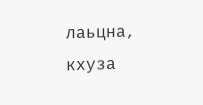лаьцна, кхуза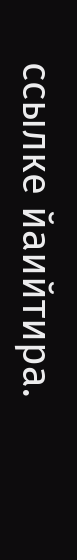ссылке йаийтира.